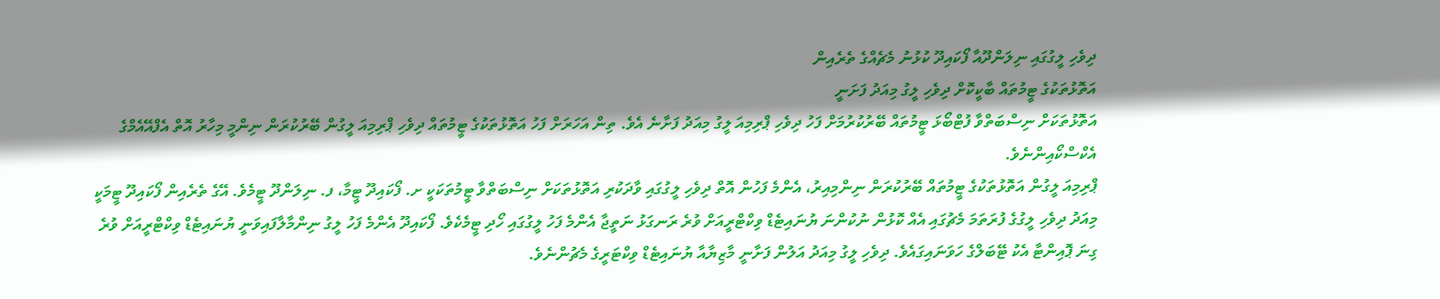ދިވެހި ލީގުގައި ނިލަންދޫއާ ފޯކައިދޫ ކުޅުނު މެޗެއްގެ ތެރެއިން
އަތޮޅުތަކުގެ ޓީމުތައް ބާކީކޮށް ދިވެހި ލީގު މިއަދު ފަށަނީ
އަތޮޅުތަކަށް ނިސްބަތްވާ ފުޓްބޯޅަ ޓީމުތައް ބޭރުކުރުމަށް ފަހު ދިވެހި ޕްރިމިއަ ލީގު މިއަދު ފަށާނެ އެވެ. ތިން އަހަރަށް ފަހު އަތޮޅުތަކުގެ ޓީމުތައް ދިވެހި ޕްރިމިއަ ލީގުން ބޭރުކުރަން ނިންމީ މިހާރު އޮތް އެފްއޭއެމްގެ އެކްސްކޯއިންނެވެ.
ޕްރިމިއަ ލީގުން އަތޮޅުތަކުގެ ޓީމުތައް ބޭރުކުރަން ނިންމިއިރު، އެންމެ ފަހުން އޮތް ދިވެހި ލީގުގައި ވާދަކުރި އަތޮޅުތަކަށް ނިސްބަތްވާ ޓީމުތަކަކީ ށ. ފޯކައިދޫ ޓީމާ، ފ. ނިލަންދޫ ޓީމެވެ. އޭގެ ތެރެއިން ފޯކައިދޫ ޓީމަކީ މިއަދު ދިވެހި ލީގުގެ ފުރަތަމަ މެޗުގައި އެއް ކޮޅުން ނުކުންނަ ޔުނައިޓެޑް ވިކްޓްރީއަށް ވުރެ ރަނގަޅު ނަތީޖާ އެންމެ ފަހު ލީގުގައި ހޯދި ޓީމެކެވެ. ފޯކައިދޫ އެންމެ ފަހު ލީގު ނިންމާލާފައިވަނީ ޔުނައިޓެޑް ވިކްޓްރީއަށް ވުރެ ގިނަ ޕޮއިންޓާ އެކު ޓޭބަލްގެ ހަވަނައިގައެވެ. ދިވެހި ލީގު މިއަދު އަލުން ފަށާނީ މާޒިޔާއާ ޔުނައިޓެޑް ވިކްޓަރީގެ މެޗުންނެވެ.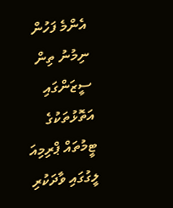އެންމެ ފަހުން ނިމުނު ތިން ސީޒަންގައި އަތޮޅުތަކުގެ ޓީމުތައް ޕްރިމިއަ ލީގުގައި ވާދަކުރި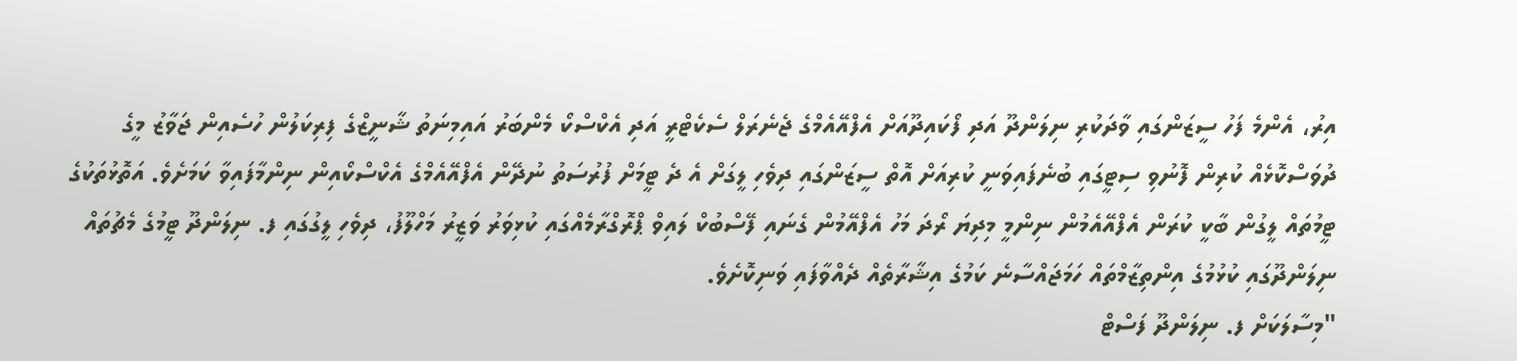އިރު، އެންމެ ފަހު ސީޒަންގައި ވާދަކުރި ނިލަންދޫ އަދި ފޯކައިދޫއަށް އެފްއޭއެމްގެ ޖެނެރަލް ސެކެޓްރީ އަދި އެކްސްކޯ މެންބަރު އައިމިނަތު ޝާނީޒްގެ ފިރިކަލުން ހުސެއިން ޖަވާޒު މީގެ ދުވަސްކޮޅެއް ކުރިން ފޮނުވި ސިޓީގައި ބުނެފައިވަނީ ކުރިއަށް އޮތް ސީޒަންގައި ދިވެހި ލީގަށް އެ ދެ ޓީމަށް ފުރުސަތު ނުދޭން އެފްއޭއެމްގެ އެކްސްކޯއިން ނިންމާފައިވާ ކަމަށެވެ. އަތޮޅުތަކުގެ ޓީމުތައް ލީގުން ބާކީ ކުރަން އެފްއޭއެމުން ނިންމީ މިދިޔަ ރޯދަ މަހު އެފްއޭމުން ގެނައި ފޭސްބުކް ލައިވް ޕްރޮގްރާމެއްގައި ކުޅިވަރު ވަޒީރު މަހްލޫފު، ދިވެހި ލީގުގައި ފ. ނިލަންދޫ ޓީމުގެ މެޗުތައް ނިލަންދޫގައި ކުޅުމުގެ އިންތިޒާމްތައް ހަމަޖައްސާނެ ކަމުގެ އިޝާރާތެއް ދެއްވާފައި ވަނިކޮށެވެ.
"މިސާލަކަށް ފ. ނިލަންދޫ ފަސްޓް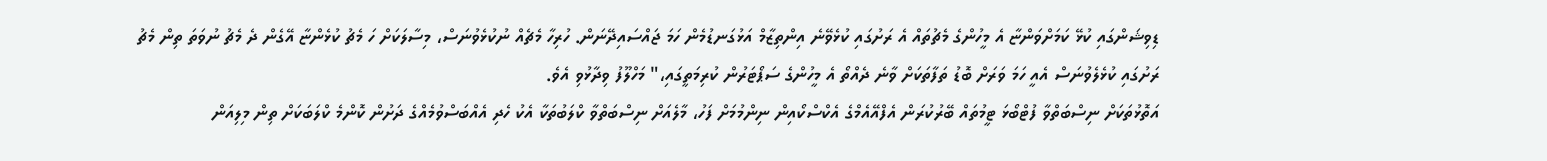ޑިވިޝަންގައި ކުޅޭ ކަމަށްވަންޏާ އެ މީހުންގެ މެޗުތައް އެ ރަށުގައި ކުޅެވޭނެ އިންތިޒާމް އަޅުގަނޑުމެން ހަމަ ޖައްސައިދޭނަން. ހުރިހާ މެޗެއް ނުކުޅެވުނަސް، މިސާލަކަށް ހަ މެޗު ކުޅެންޏާ އޭގެން ދެ މެޗު ނުވަތަ ތިން މެޗު ރަށުގައި ކުޅެލެވުނަސް އެއީ ހަމަ ވަރަށް ބޮޑު ތަފާތަކަށް ވާނެ ދެއްތޯ އެ މީހުންގެ ސަޕޯޓަރުން ކުރިމަތީގައި،" މަހްލޫފު ވިދާޅުވި އެވެ.
އަތޮޅުތަކަށް ނިސްބަތްވާ ފުޓްބޯޅަ ޓީމުތައް ބޭރުކުރަން އެފްއޭއެމްގެ އެކްސްކޯއިން ނިންމުމަށް ފަހު، މާލެއަށް ނިސްބަތްވާ ކްލަބުތަކާ އެކު ހެދި އެއްބަސްވުމެއްގެ ދަށުން ކޮންމެ ކްލަބަކަށް ތިން މިލިއަން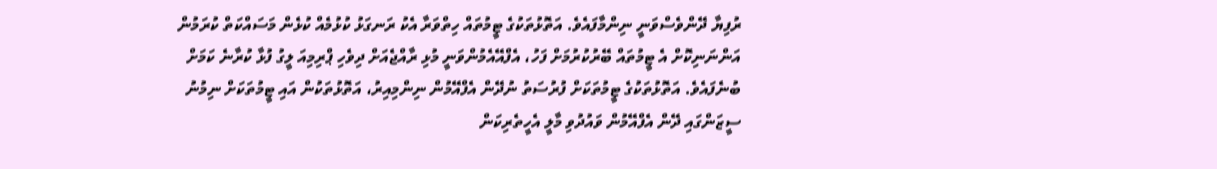ރުފިޔާ ދޭންވެސްވަނީ ނިންމާފައެވެ. އަތޮޅުތަކުގެ ޓީމުތައް ހިތްވަރާ އެކު ރަނގަޅު ކުޅުމެއް ކުޅެން މަސައްކަތް ކުރަމުން އަންނަނިކޮށް އެ ޓީމުތައް ބޭރުކުރުމަށް ފަހު، އެފްއޭއެމުންވަނީ މުޅި ރާއްޖެއަށް ދިވެހި ޕްރިމިއަ ލީގު ފުޅާ ކުރާނެ ކަމަށް ބުނެފައެވެ. އަތޮޅުތަކުގެ ޓީމުތަކަށް ފުރުސަތު ނުދޭން އެފްއޭމުން ނިންމިއިރު، އަތޮޅުތަކުން އައި ޓީމުތަކަށް ނިމުނު ސީޒަންގައި ދޭން އެފްއޭމުން ވައުދުވި މާލީ އެހީތެރިކަން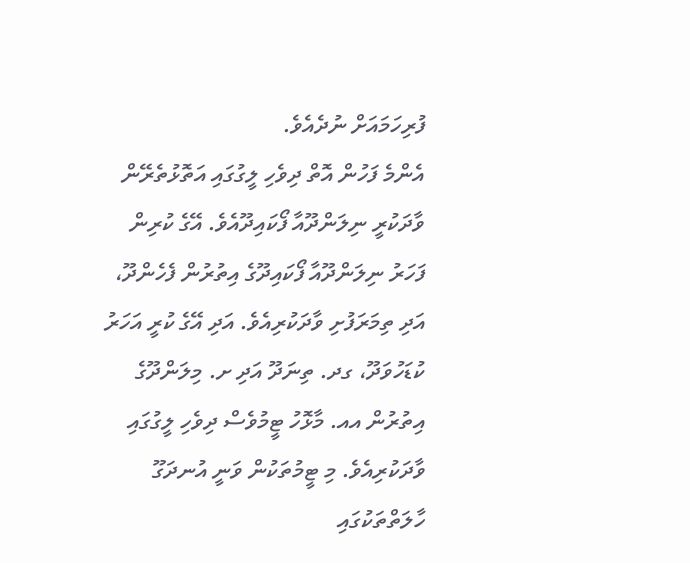ފުރިހަމައަށް ނުދެއެވެ.
އެންމެ ފަހުން އޮތް ދިވެހި ލީގުގައި އަތޮޅުތެރޭން ވާދަކުރީ ނިލަންދޫއާ ފޯކައިދޫއެވެ. އޭގެ ކުރިން ފަހަރު ނިލަންދޫއާ ފޯކައިދޫގެ އިތުރުން ފެހެންދޫ، އަދި ތިމަރަފުށި ވާދަކުރިއެވެ. އަދި އޭގެ ކުރީ އަހަރު ކުޑަހުވަދޫ، ގދ. ތިނަދޫ އަދި ށ. މިލަންދޫގެ އިތުރުން އއ. މާޅޮހު ޓީމުވެސް ދިވެހި ލީގުގައި ވާދަކުރިއެވެ. މި ޓީމުތަކުން ވަނީ އުނދަގޫ ހާލަތްތަކުގައި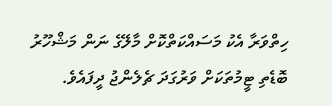ހިތްވަރާ އެކު މަސައްކަތްކޮށް މާލޭގެ ނަން މަޝްހޫރު ބޮޑެތި ޓީމުތަކަށް ވަރުގަދަ ޗެލެންޖު ދީފައެވެ.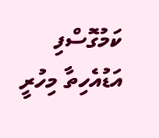ކަމުގޮސްފި
އަޑުއެހިތާ މިހުރީ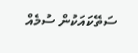ސަތޭކައަކުން ސުމެއް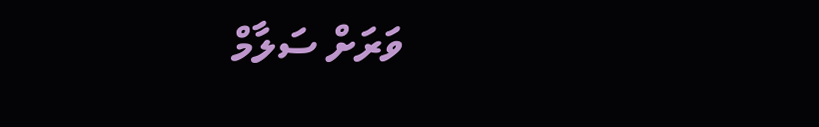ވަރަށް ސަލާމް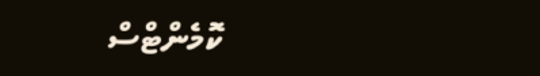ކޮމެންޓްސް